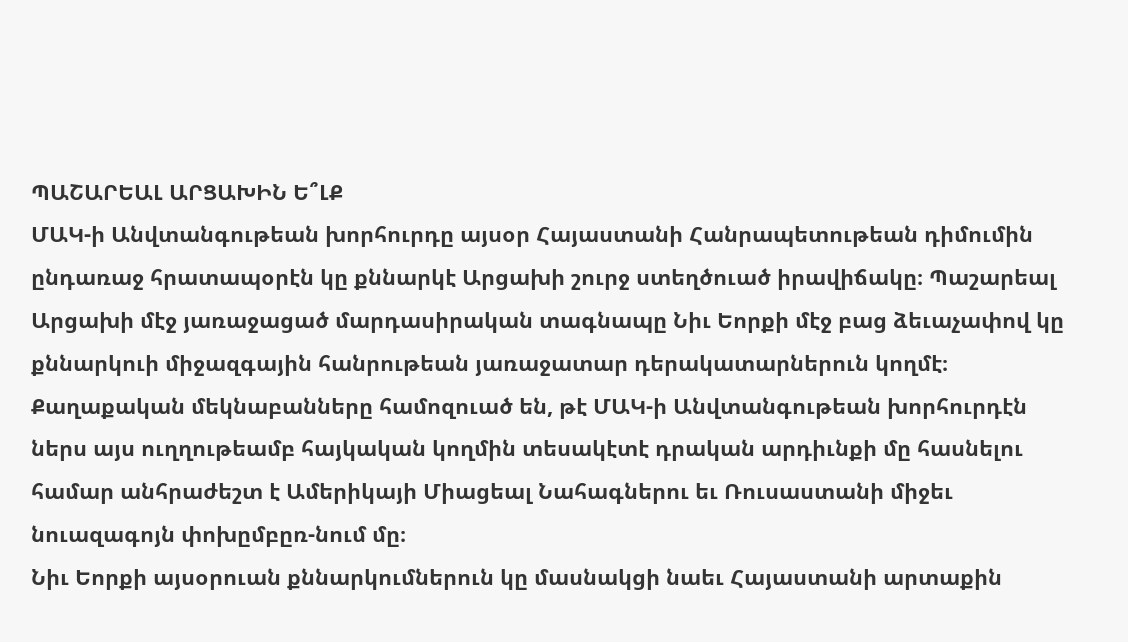ՊԱՇԱՐԵԱԼ ԱՐՑԱԽԻՆ Ե՞ԼՔ
ՄԱԿ-ի Անվտանգութեան խորհուրդը այսօր Հայաստանի Հանրապետութեան դիմումին ընդառաջ հրատապօրէն կը քննարկէ Արցախի շուրջ ստեղծուած իրավիճակը։ Պաշարեալ Արցախի մէջ յառաջացած մարդասիրական տագնապը Նիւ Եորքի մէջ բաց ձեւաչափով կը քննարկուի միջազգային հանրութեան յառաջատար դերակատարներուն կողմէ։ Քաղաքական մեկնաբանները համոզուած են, թէ ՄԱԿ-ի Անվտանգութեան խորհուրդէն ներս այս ուղղութեամբ հայկական կողմին տեսակէտէ դրական արդիւնքի մը հասնելու համար անհրաժեշտ է Ամերիկայի Միացեալ Նահագներու եւ Ռուսաստանի միջեւ նուազագոյն փոխըմբըռ-նում մը։
Նիւ Եորքի այսօրուան քննարկումներուն կը մասնակցի նաեւ Հայաստանի արտաքին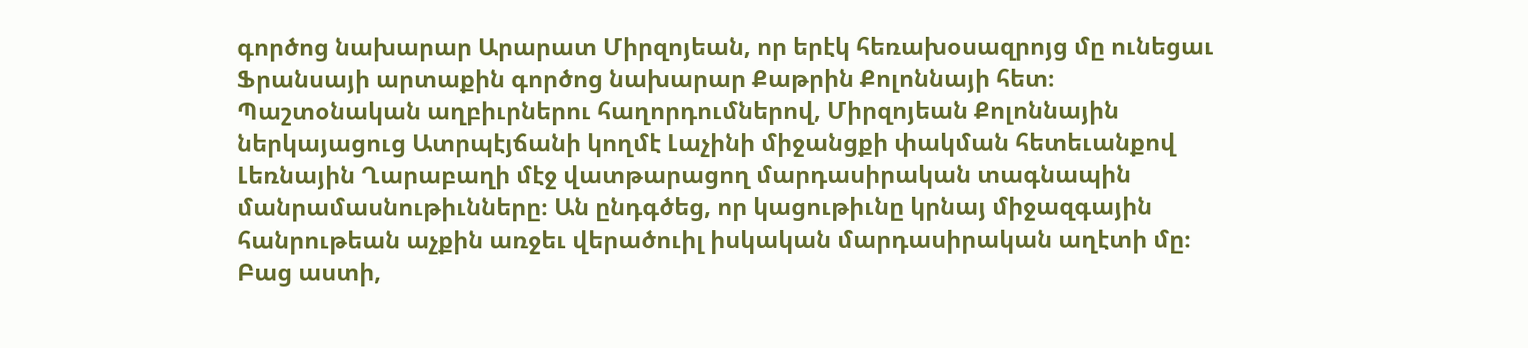գործոց նախարար Արարատ Միրզոյեան, որ երէկ հեռախօսազրոյց մը ունեցաւ Ֆրանսայի արտաքին գործոց նախարար Քաթրին Քոլոննայի հետ։ Պաշտօնական աղբիւրներու հաղորդումներով, Միրզոյեան Քոլոննային ներկայացուց Ատրպէյճանի կողմէ Լաչինի միջանցքի փակման հետեւանքով Լեռնային Ղարաբաղի մէջ վատթարացող մարդասիրական տագնապին մանրամասնութիւնները։ Ան ընդգծեց, որ կացութիւնը կրնայ միջազգային հանրութեան աչքին առջեւ վերածուիլ իսկական մարդասիրական աղէտի մը։
Բաց աստի,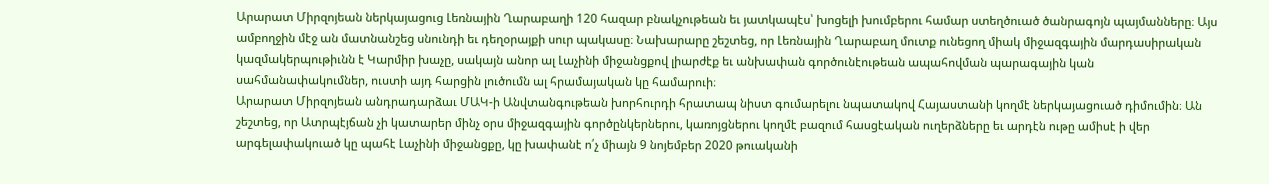Արարատ Միրզոյեան ներկայացուց Լեռնային Ղարաբաղի 120 հազար բնակչութեան եւ յատկապէս՝ խոցելի խումբերու համար ստեղծուած ծանրագոյն պայմանները։ Այս ամբողջին մէջ ան մատնանշեց սնունդի եւ դեղօրայքի սուր պակասը։ Նախարարը շեշտեց, որ Լեռնային Ղարաբաղ մուտք ունեցող միակ միջազգային մարդասիրական կազմակերպութիւնն է Կարմիր խաչը, սակայն անոր ալ Լաչինի միջանցքով լիարժէք եւ անխափան գործունէութեան ապահովման պարագային կան սահմանափակումներ, ուստի այդ հարցին լուծումն ալ հրամայական կը համարուի։
Արարատ Միրզոյեան անդրադարձաւ ՄԱԿ-ի Անվտանգութեան խորհուրդի հրատապ նիստ գումարելու նպատակով Հայաստանի կողմէ ներկայացուած դիմումին։ Ան շեշտեց, որ Ատրպէյճան չի կատարեր մինչ օրս միջազգային գործընկերներու, կառոյցներու կողմէ բազում հասցէական ուղերձները եւ արդէն ութը ամիսէ ի վեր արգելափակուած կը պահէ Լաչինի միջանցքը, կը խափանէ ո՛չ միայն 9 նոյեմբեր 2020 թուականի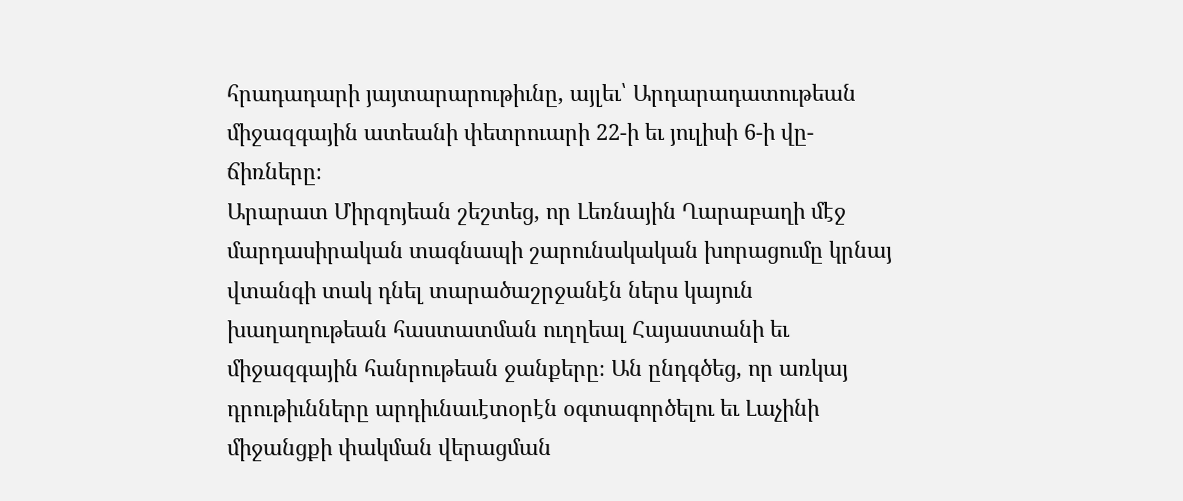հրադադարի յայտարարութիւնը, այլեւ՝ Արդարադատութեան միջազգային ատեանի փետրուարի 22-ի եւ յուլիսի 6-ի վը-ճիռները։
Արարատ Միրզոյեան շեշտեց, որ Լեռնային Ղարաբաղի մէջ մարդասիրական տագնապի շարունակական խորացումը կրնայ վտանգի տակ դնել տարածաշրջանէն ներս կայուն խաղաղութեան հաստատման ուղղեալ Հայաստանի եւ միջազգային հանրութեան ջանքերը։ Ան ընդգծեց, որ առկայ դրութիւնները արդիւնաւէտօրէն օգտագործելու եւ Լաչինի միջանցքի փակման վերացման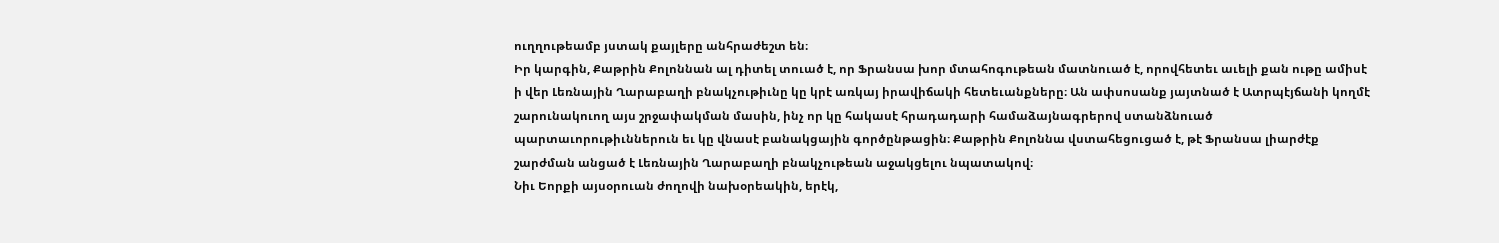ուղղութեամբ յստակ քայլերը անհրաժեշտ են։
Իր կարգին, Քաթրին Քոլոննան ալ դիտել տուած է, որ Ֆրանսա խոր մտահոգութեան մատնուած է, որովհետեւ աւելի քան ութը ամիսէ ի վեր Լեռնային Ղարաբաղի բնակչութիւնը կը կրէ առկայ իրավիճակի հետեւանքները։ Ան ափսոսանք յայտնած է Ատրպէյճանի կողմէ շարունակուող այս շրջափակման մասին, ինչ որ կը հակասէ հրադադարի համաձայնագրերով ստանձնուած պարտաւորութիւններուն եւ կը վնասէ բանակցային գործընթացին։ Քաթրին Քոլոննա վստահեցուցած է, թէ Ֆրանսա լիարժէք շարժման անցած է Լեռնային Ղարաբաղի բնակչութեան աջակցելու նպատակով։
Նիւ Եորքի այսօրուան ժողովի նախօրեակին, երէկ,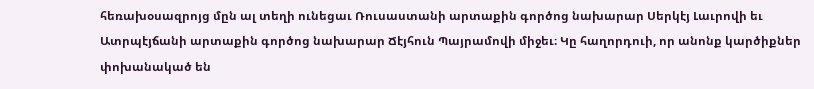հեռախօսազրոյց մըն ալ տեղի ունեցաւ Ռուսաստանի արտաքին գործոց նախարար Սերկէյ Լաւրովի եւ Ատրպէյճանի արտաքին գործոց նախարար Ճէյհուն Պայրամովի միջեւ։ Կը հաղորդուի, որ անոնք կարծիքներ փոխանակած են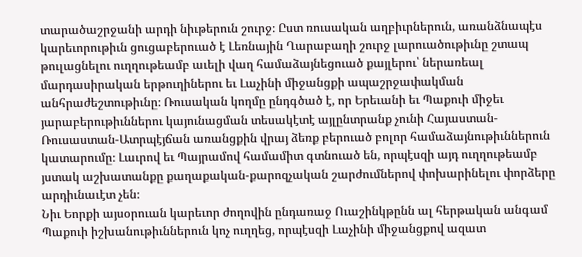տարածաշրջանի արդի նիւթերուն շուրջ։ Ըստ ռուսական աղբիւրներուն, առանձնապէս կարեւորութիւն ցուցաբերուած է Լեռնային Ղարաբաղի շուրջ լարուածութիւնը շտապ թուլացնելու ուղղութեամբ աւելի վաղ համաձայնեցուած քայլերու՝ ներառեալ մարդասիրական երթուղիներու եւ Լաչինի միջանցքի ապաշրջափակման անհրաժեշտութիւնը։ Ռուսական կողմը ընդգծած է, որ Երեւանի եւ Պաքուի միջեւ յարաբերութիւններու կայունացման տեսակէտէ այլընտրանք չունի Հայաստան-Ռուսաստան-Ատրպէյճան առանցքին վրայ ձեռք բերուած բոլոր համաձայնութիւններուն կատարումը։ Լաւրով եւ Պայրամով համամիտ գտնուած են, որպէսզի այդ ուղղութեամբ յստակ աշխատանքը քաղաքական-քարոզչական շարժումներով փոխարինելու փորձերը արդիւնաւէտ չեն։
Նիւ Եորքի այսօրուան կարեւոր ժողովին ընդառաջ Ուաշինկթընն ալ հերթական անգամ Պաքուի իշխանութիւններուն կոչ ուղղեց, որպէսզի Լաչինի միջանցքով ազատ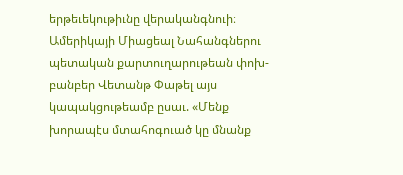երթեւեկութիւնը վերականգնուի։ Ամերիկայի Միացեալ Նահանգներու պետական քարտուղարութեան փոխ-բանբեր Վետանթ Փաթել այս կապակցութեամբ ըսաւ. «Մենք խորապէս մտահոգուած կը մնանք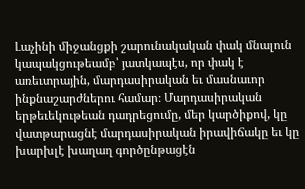Լաչինի միջանցքի շարունակական փակ մնալուն կապակցութեամբ՝ յատկապէս, որ փակ է առեւտրային, մարդասիրական եւ մասնաւոր ինքնաշարժներու համար։ Մարդասիրական երթեւեկութեան դադրեցումը, մեր կարծիքով, կը վատթարացնէ մարդասիրական իրավիճակը եւ կը խարխլէ խաղաղ գործընթացէն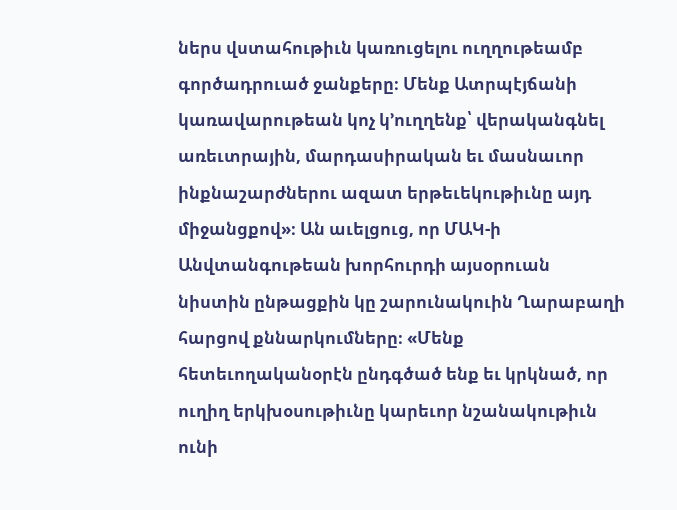ներս վստահութիւն կառուցելու ուղղութեամբ գործադրուած ջանքերը։ Մենք Ատրպէյճանի կառավարութեան կոչ կ՚ուղղենք՝ վերականգնել առեւտրային, մարդասիրական եւ մասնաւոր ինքնաշարժներու ազատ երթեւեկութիւնը այդ միջանցքով»։ Ան աւելցուց, որ ՄԱԿ-ի Անվտանգութեան խորհուրդի այսօրուան նիստին ընթացքին կը շարունակուին Ղարաբաղի հարցով քննարկումները։ «Մենք հետեւողականօրէն ընդգծած ենք եւ կրկնած, որ ուղիղ երկխօսութիւնը կարեւոր նշանակութիւն ունի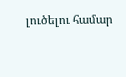լուծելու համար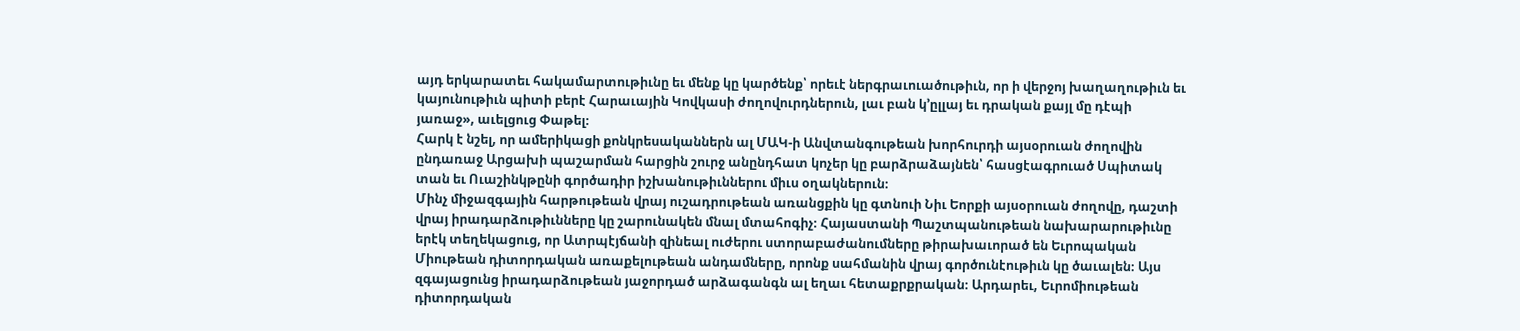այդ երկարատեւ հակամարտութիւնը եւ մենք կը կարծենք՝ որեւէ ներգրաւուածութիւն, որ ի վերջոյ խաղաղութիւն եւ կայունութիւն պիտի բերէ Հարաւային Կովկասի ժողովուրդներուն, լաւ բան կ՚ըլլայ եւ դրական քայլ մը դէպի յառաջ», աւելցուց Փաթել։
Հարկ է նշել, որ ամերիկացի քոնկրեսականներն ալ ՄԱԿ-ի Անվտանգութեան խորհուրդի այսօրուան ժողովին ընդառաջ Արցախի պաշարման հարցին շուրջ անընդհատ կոչեր կը բարձրաձայնեն՝ հասցէագրուած Սպիտակ տան եւ Ուաշինկթընի գործադիր իշխանութիւններու միւս օղակներուն։
Մինչ միջազգային հարթութեան վրայ ուշադրութեան առանցքին կը գտնուի Նիւ Եորքի այսօրուան ժողովը, դաշտի վրայ իրադարձութիւնները կը շարունակեն մնալ մտահոգիչ։ Հայաստանի Պաշտպանութեան նախարարութիւնը երէկ տեղեկացուց, որ Ատրպէյճանի զինեալ ուժերու ստորաբաժանումները թիրախաւորած են Եւրոպական Միութեան դիտորդական առաքելութեան անդամները, որոնք սահմանին վրայ գործունէութիւն կը ծաւալեն։ Այս զգայացունց իրադարձութեան յաջորդած արձագանգն ալ եղաւ հետաքրքրական։ Արդարեւ, Եւրոմիութեան դիտորդական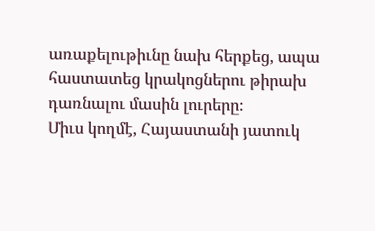առաքելութիւնը նախ հերքեց, ապա հաստատեց կրակոցներու թիրախ դառնալու մասին լուրերը։
Միւս կողմէ, Հայաստանի յատուկ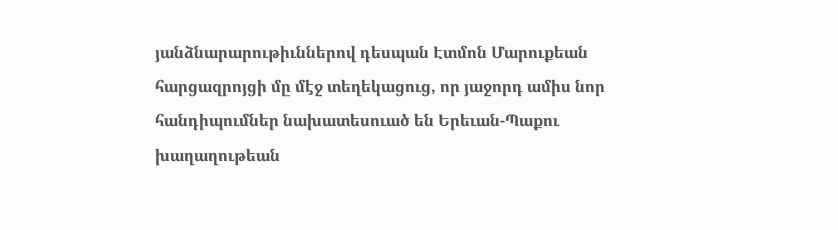յանձնարարութիւններով դեսպան Էտմոն Մարուքեան հարցազրոյցի մը մէջ տեղեկացուց, որ յաջորդ ամիս նոր հանդիպումներ նախատեսուած են Երեւան-Պաքու խաղաղութեան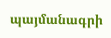պայմանագրի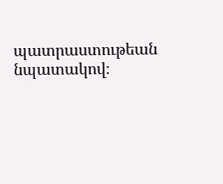պատրաստութեան նպատակով։